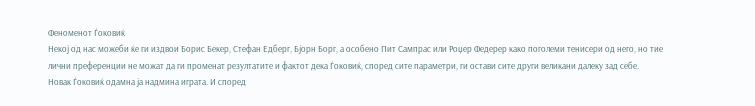Феноменот Ѓоковиќ
Некој од нас можеби ќе ги издвои Борис Бекер, Стефан Едберг, Бјорн Борг, а особено Пит Сампрас или Роџер Федерер како поголеми тенисери од него, но тие лични преференции не можат да ги променат резултатите и фактот дека Ѓоковиќ, според сите параметри, ги остави сите други великани далеку зад себе.
Новак Ѓоковиќ одамна ја надмина играта. И според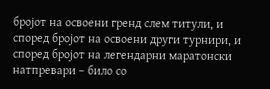бројот на освоени гренд слем титули, и според бројот на освоени други турнири, и според бројот на легендарни маратонски натпревари – било со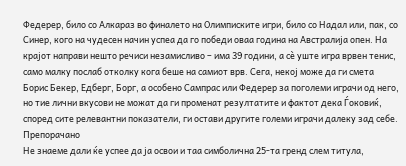Федерер, било со Алкараз во финалето на Олимписките игри, било со Надал или, пак, со Синер, кого на чудесен начин успеа да го победи оваа година на Австралија опен. На крајот направи нешто речиси незамисливо – има 39 години, а сè уште игра врвен тенис, само малку послаб отколку кога беше на самиот врв. Сега, некој може да ги смета Борис Бекер, Едберг, Борг, а особено Сампрас или Федерер за поголеми играчи од него, но тие лични вкусови не можат да ги променат резултатите и фактот дека Ѓоковиќ, според сите релевантни показатели, ги остави другите големи играчи далеку зад себе.
Препорачано
Не знаеме дали ќе успее да ја освои и таа симболична 25-та гренд слем титула,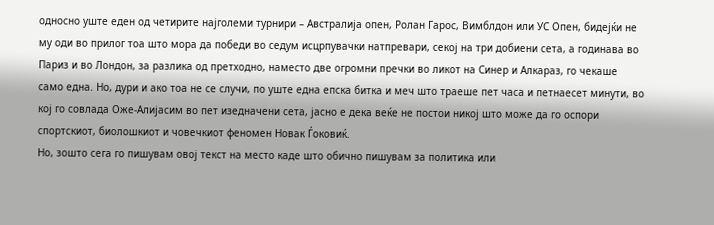односно уште еден од четирите најголеми турнири – Австралија опен, Ролан Гарос, Вимблдон или УС Опен, бидејќи не му оди во прилог тоа што мора да победи во седум исцрпувачки натпревари, секој на три добиени сета, а годинава во Париз и во Лондон, за разлика од претходно, наместо две огромни пречки во ликот на Синер и Алкараз, го чекаше само една. Но, дури и ако тоа не се случи, по уште една епска битка и меч што траеше пет часа и петнаесет минути, во кој го совлада Оже-Алијасим во пет изедначени сета, јасно е дека веќе не постои никој што може да го оспори спортскиот, биолошкиот и човечкиот феномен Новак Ѓоковиќ.
Но, зошто сега го пишувам овој текст на место каде што обично пишувам за политика или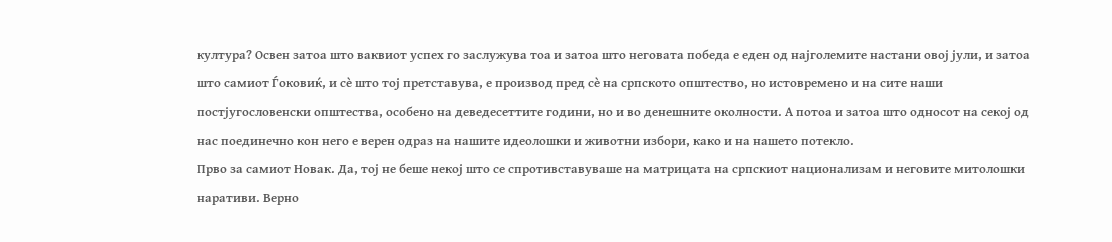култура? Освен затоа што ваквиот успех го заслужува тоа и затоа што неговата победа е еден од најголемите настани овој јули, и затоа што самиот Ѓоковиќ, и сè што тој претставува, е производ пред сè на српското општество, но истовремено и на сите наши постјугословенски општества, особено на деведесеттите години, но и во денешните околности. А потоа и затоа што односот на секој од нас поединечно кон него е верен одраз на нашите идеолошки и животни избори, како и на нашето потекло.
Прво за самиот Новак. Да, тој не беше некој што се спротивставуваше на матрицата на српскиот национализам и неговите митолошки наративи. Верно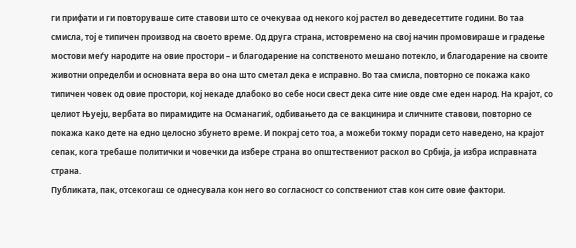ги прифати и ги повторуваше сите ставови што се очекуваа од некого кој растел во деведесеттите години. Во таа смисла, тој е типичен производ на своето време. Од друга страна, истовремено на свој начин промовираше и градење мостови меѓу народите на овие простори – и благодарение на сопственото мешано потекло, и благодарение на своите животни определби и основната вера во она што сметал дека е исправно. Во таа смисла, повторно се покажа како типичен човек од овие простори, кој некаде длабоко во себе носи свест дека сите ние овде сме еден народ. На крајот, со целиот Њуејџ, вербата во пирамидите на Османагиќ, одбивањето да се вакцинира и сличните ставови, повторно се покажа како дете на едно целосно збунето време. И покрај сето тоа, а можеби токму поради сето наведено, на крајот сепак, кога требаше политички и човечки да избере страна во општествениот раскол во Србија, ја избра исправната страна.
Публиката, пак, отсекогаш се однесувала кон него во согласност со сопствениот став кон сите овие фактори.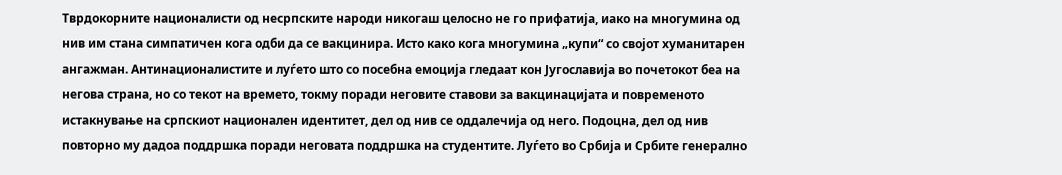Тврдокорните националисти од несрпските народи никогаш целосно не го прифатија, иако на многумина од нив им стана симпатичен кога одби да се вакцинира. Исто како кога многумина „купи“ со својот хуманитарен ангажман. Антинационалистите и луѓето што со посебна емоција гледаат кон Југославија во почетокот беа на негова страна, но со текот на времето, токму поради неговите ставови за вакцинацијата и повременото истакнување на српскиот национален идентитет, дел од нив се оддалечија од него. Подоцна, дел од нив повторно му дадоа поддршка поради неговата поддршка на студентите. Луѓето во Србија и Србите генерално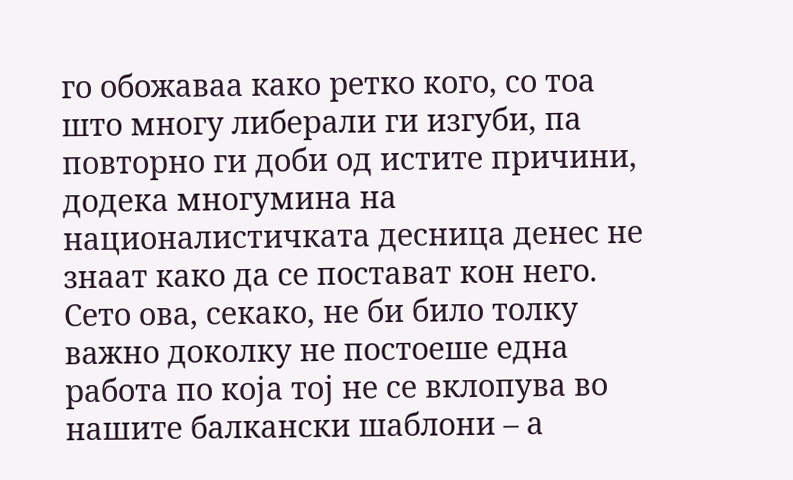го обожаваа како ретко кого, со тоа што многу либерали ги изгуби, па повторно ги доби од истите причини, додека многумина на националистичката десница денес не знаат како да се постават кон него.
Сето ова, секако, не би било толку важно доколку не постоеше една работа по која тој не се вклопува во нашите балкански шаблони – а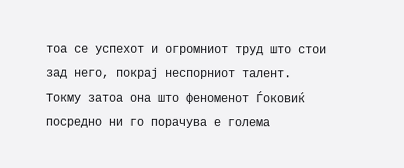тоа се успехот и огромниот труд што стои зад него, покрај неспорниот талент. Токму затоа она што феноменот Ѓоковиќ посредно ни го порачува е голема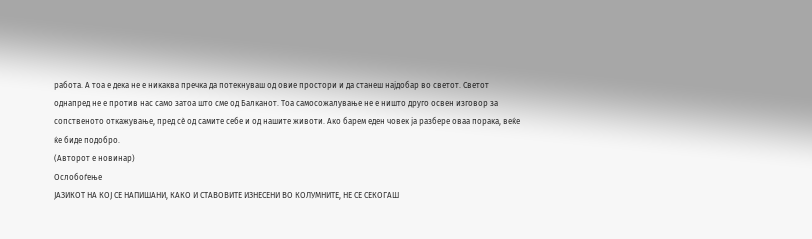работа. А тоа е дека не е никаква пречка да потекнуваш од овие простори и да станеш најдобар во светот. Светот однапред не е против нас само затоа што сме од Балканот. Тоа самосожалување не е ништо друго освен изговор за сопственото откажување, пред сè од самите себе и од нашите животи. Ако барем еден човек ја разбере оваа порака, веќе ќе биде подобро.
(Авторот е новинар)
Ослобоѓење
ЈАЗИКОТ НА КОЈ СЕ НАПИШАНИ, КАКО И СТАВОВИТЕ ИЗНЕСЕНИ ВО КОЛУМНИТЕ, НЕ СЕ СЕКОГАШ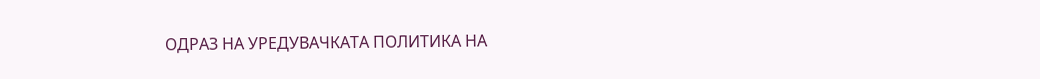ОДРАЗ НА УРЕДУВАЧКАТА ПОЛИТИКА НА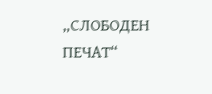„СЛОБОДЕН ПЕЧАТ“